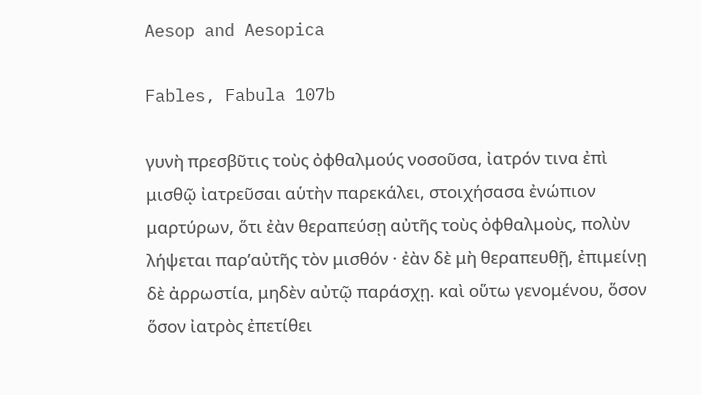Aesop and Aesopica

Fables, Fabula 107b

γυνὴ πρεσβῦτις τοὺς ὀφθαλμούς νοσοῦσα, ἰατρόν τινα ἐπὶ μισθῷ ἰατρεῦσαι αὑτὴν παρεκάλει, στοιχήσασα ἐνώπιον μαρτύρων, ὅτι ἐὰν θεραπεύσῃ αὐτῆς τοὺς ὀφθαλμοὺς, πολὺν λήψεται παρ’αὐτῆς τὸν μισθόν · ἐὰν δὲ μὴ θεραπευθῇ, ἐπιμείνῃ δὲ ἀρρωστία, μηδὲν αὐτῷ παράσχῃ. καὶ οὕτω γενομένου, ὅσον ὅσον ἰατρὸς ἐπετίθει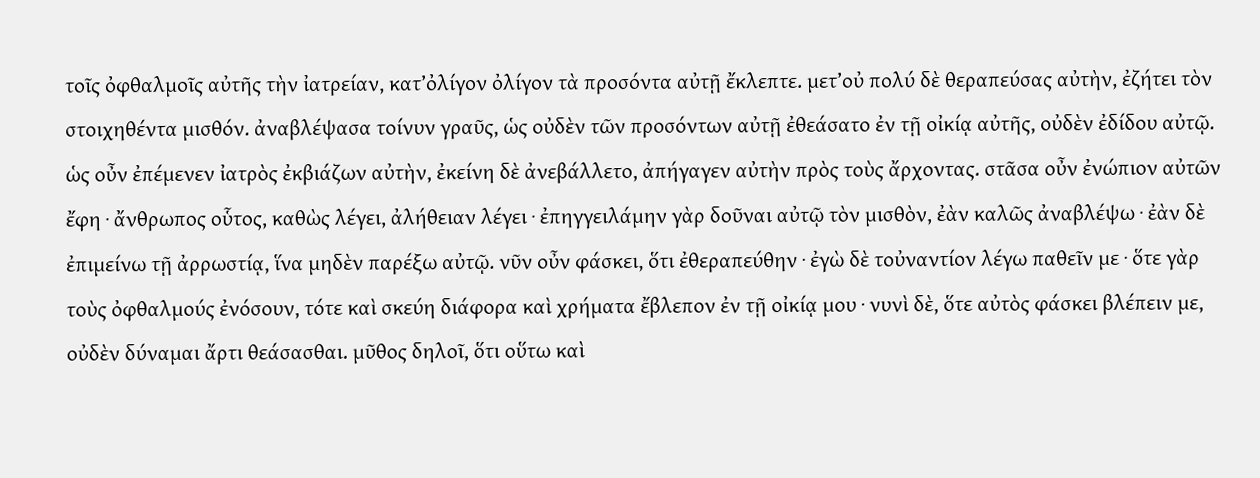τοῖς ὀφθαλμοῖς αὐτῆς τὴν ἰατρείαν, κατ’ὀλίγον ὀλίγον τὰ προσόντα αὐτῇ ἔκλεπτε. μετ’οὐ πολύ δὲ θεραπεύσας αὐτὴν, ἐζήτει τὸν στοιχηθέντα μισθόν. ἀναβλέψασα τοίνυν γραῦς, ὡς οὐδὲν τῶν προσόντων αὐτῇ ἐθεάσατο ἐν τῇ οἰκίᾳ αὐτῆς, οὐδὲν ἐδίδου αὐτῷ. ὡς οὖν ἐπέμενεν ἰατρὸς ἐκβιάζων αὐτὴν, ἐκείνη δὲ ἀνεβάλλετο, ἀπήγαγεν αὐτὴν πρὸς τοὺς ἄρχοντας. στᾶσα οὖν ἐνώπιον αὐτῶν ἔφη · ἄνθρωπος οὗτος, καθὼς λέγει, ἀλήθειαν λέγει · ἐπηγγειλάμην γὰρ δοῦναι αὐτῷ τὸν μισθὸν, ἐὰν καλῶς ἀναβλέψω · ἐὰν δὲ ἐπιμείνω τῇ ἀρρωστίᾳ, ἵνα μηδὲν παρέξω αὐτῷ. νῦν οὖν φάσκει, ὅτι ἐθεραπεύθην · ἐγὼ δὲ τοὐναντίον λέγω παθεῖν με · ὅτε γὰρ τοὺς ὀφθαλμούς ἐνόσουν, τότε καὶ σκεύη διάφορα καὶ χρήματα ἔβλεπον ἐν τῇ οἰκίᾳ μου · νυνὶ δὲ, ὅτε αὐτὸς φάσκει βλέπειν με, οὐδὲν δύναμαι ἄρτι θεάσασθαι. μῦθος δηλοῖ, ὅτι οὕτω καὶ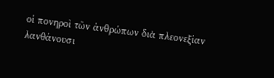οἱ πονηροὶ τῶν ἀνθρώπων διὰ πλεονεξίαν λανθάνουσι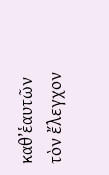καθ’ἑαυτῶν τὸν ἔλεγχον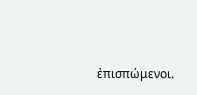ἐπισπώμενοι.